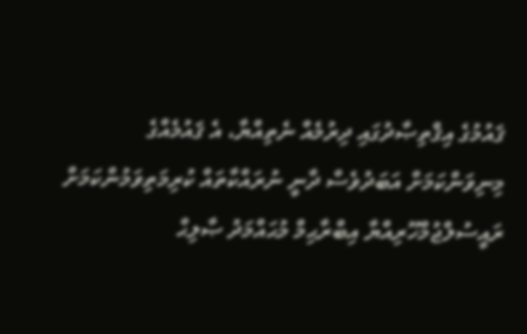ޤައުމުގެ އިޤްތިޞާދުގައި ދިރުމެއް ނެތިއްޔާ، އެ ޤައުމެއްގެ މިނިވަންކަމަށް އަބަދުވެސް ދާނީ ނުރައްކާތައް ކުރިމަތިވަމުންކަމަށް ރައީސުލްޖުމްހޫރިއްޔާ އިބްރާޙިމް މުޙައްމަދު ޞާލިޙް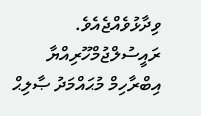ވިދާޅުވެއްޖެއެވެ.
ރައީސުލްޖުމްހޫރިއްޔާ އިބްރާހިމް މުޙައްމަދު ޞާލިޙް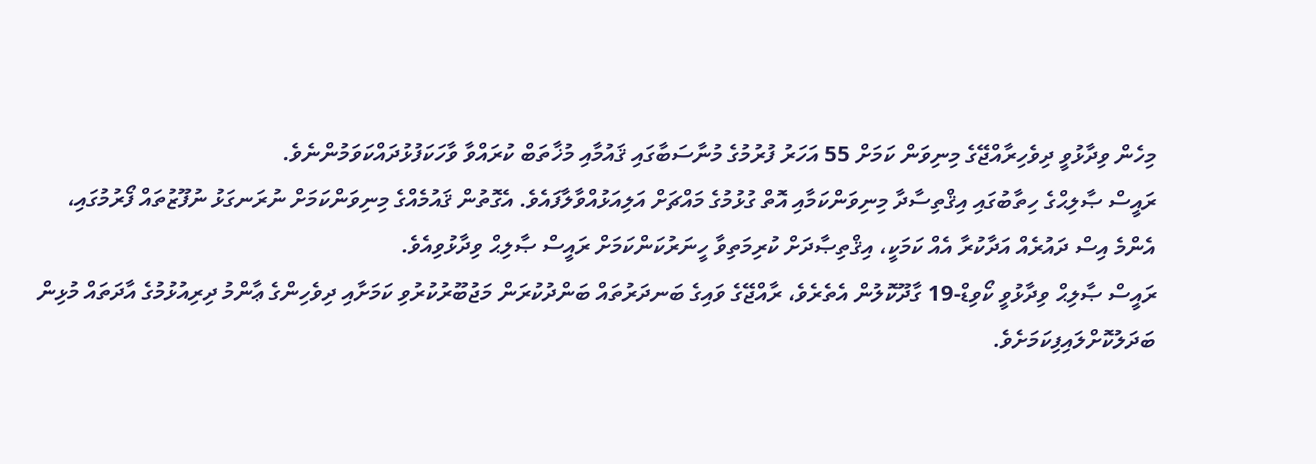މިހެން ވިދާޅުވީ ދިވެހިރާއްޖޭގެ މިނިވަން ކަމަށް 55 އަހަރު ފުރުމުގެ މުނާސަބާގައި ޤައުމާއި މުޚާތަބް ކުރައްވާ ވާހަކަފުޅުދައްކަވަމުންނެވެ.
ރައީސް ޞާލިޙްގެ ހިތާބުގައި އިޤްތިސާދާ މިނިވަންކަމާއި އޮތް ގުޅުމުގެ މައްޗަށް އަލިއަޅުއްވާލާފައެވެ. އެގޮތުން ޤައުމެއްގެ މިނިވަންކަމަށް ނުރަނގަޅު ނުފޫޒުތައް ފޯރުމުގައި، އެންމެ އިސް ދައުރެއް އަދާކުރާ އެއް ކަމަކީ، އިޤްތިޞާދަށް ކުރިމަތިވާ ހީނަރުކަންކަމަށް ރައީސް ޞާލިޙް ވިދާޅުވިއެވެ.
ރައީސް ޞާލިޙް ވިދާޅުވީ ކޯވިޑް-19 ގާދޫކޮލުން އެތެރެވެ، ރާއްޖޭގެ ވައިގެ ބަނދަރުތައް ބަންދުކުރަން މަޖުބޫރުކުރުވި ކަމަށާއި ދިވެހިންގެ ޢާންމު ދިރިއުޅުމުގެ އާދަތައް މުޅިން ބަދަލުކޮށްލައިފިކަމަށެވެ.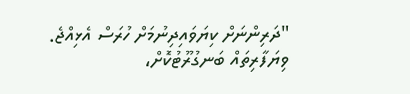"ދަރިންނަށް ކިޔަވައިދިނުމަށް ހުރަސް އެޅިއްޖެ. ވިޔަފާރިތައް ބަނގުރޫޓުކޮށް،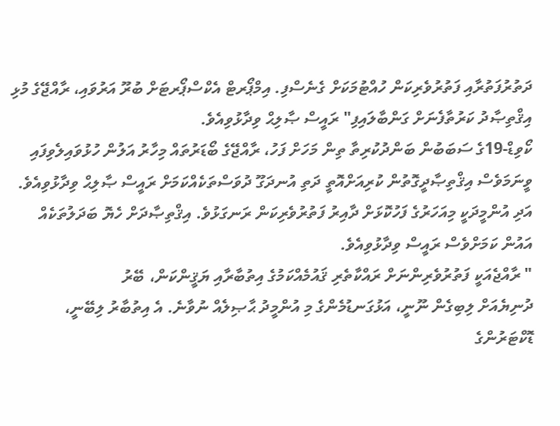ދަތުރުފަތުރާއި ފަތުރުވެރިކަން ހުއްޓުމަކަށް ގެނެސްފި. އިމްޕޯރޓް އެކްސްޕޯރޓަށް ބުރޫ އަރުވައި، ރާއްޖޭގެ މުޅި އިޤްތިޞާދު ކަރުތާފެނަށް ގަންބާލައިފި" ރައީސް ޞާލިޙް ވިދާޅުވިއެވެ.
ކޯވިޑް-19ގެ ސަބަބުން ބަންދުކުރިތާ ތިން މަހަށް ފަހު، ރާއްޖޭގެ ބޯޑަރުތައް މިހާރު އަލުން ހުޅުވައިލެވިފައި ވީނަމަވެސް އިޤްތިޞާދީގޮތުން ކުރިއަށްއޮތީ ދަތި އުނދަގޫ ދުވަސްތަކެއްކަމަށް ރައީސް ޞާލިޙް ވިދާޅުވިއެވެ. އަދި އުންމީދަކީ މިއަހަރުގެ ފަހުކޮޅަށް ދާއިރު ފަތުރުވެރިކަން ރަނގަޅުވެ. އިޤްތިޞާދަށް ހެޔޮ ބަދަލުތަކެއް އައުން ކަމަށްވެސް ރައީސް ވިދާޅުވިއެވެ.
" ރާއްޖެއަކީ ފަތުރުވެރިންނަށް ރައްކާތެރި ޤައުމެއްކަމުގެ އިތުބާރާއި ޔަޤީންކަން، ބޭރު
ދުނިޔެއަށް ލިބިގެން ނޫނީ، އަޅުގަނޑުމެންގެ މި އުންމީދު ޙާޞިލެއް ނުވާނެ. އެ އިތުބާރު ލިބޭނީ، ޑޮކްޓަރުންގެ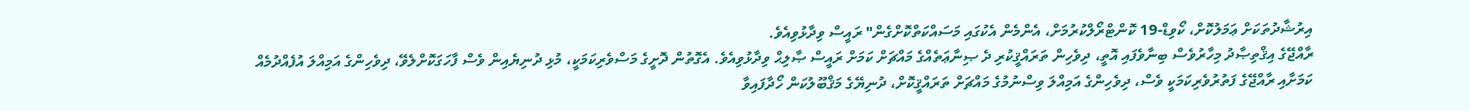އިރުޝާދުތަކަށް ޢަމަލުކޮށް، ކޯވިޑް-19 ކޮންޓްރޯލްކުރުމަށް، އެންމެން އެކުގައި މަސައްކަތްކޮށްގެން" ރައީސް ވިދާޅުވިއެވެ.
ރާއްޖޭގެ އިޤްތިޞާދު މިހާރުވެސް ބިނާވެފައި އޮތީ، ދިވެހިން ތަރައްޤީކުރި ދެ ޞިނާޢަތެއްގެ މައްޗަށް ކަމަށް ރައީސް ޞާލިޙް ވިދާޅުވިއެވެ. އެގޮތުން ދޮށީގެ މަސްވެރިކަމަކީ، މުޅި ދުނިޔެއިން ވެސް ފާހަގަކޮށްލެވޭ، ދިވެހިންގެ އަމިއްލަ އުފެއްދުމެއް ކަމަށާއި ރާއްޖޭގެ ފަތުރުވެރިކަމަކީ ވެސް، ދިވެހިންގެ އަމިއްލަ ވިސްނުމުގެ މައްޗަށް ތަރައްޤީކޮށް، ދުނިޔޭގެ މަޤްބޫލުކަން ހޯދާފައިވާ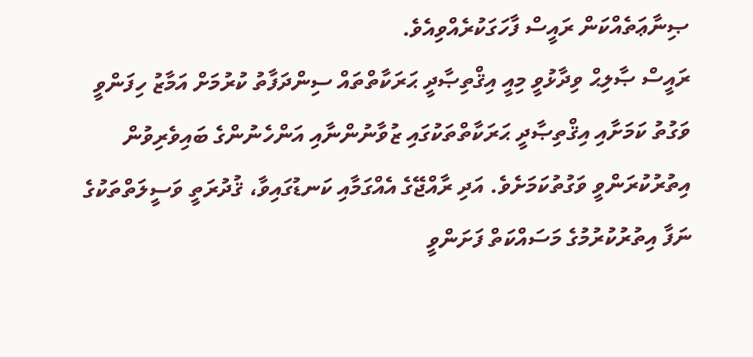ޞިނާޢަތެއްކަން ރައީސް ފާހަގަކުރެއްވިއެވެ.
ރައީސް ޞާލިޙް ވިދާޅުވީ މިއީ އިޤްތިޞާދީ ޙަރަކާތްތައް ސިންދަފާތު ކުރުމަށް އަމާޒު ހިފަންވީ ވަގުތު ކަމަށާއި އިޤްތިޞާދީ ޙަރަކާތްތަކުގައި ޒުވާނުންނާއި އަންހެނުންގެ ބައިވެރިވުން އިތުރުކުރަންވީ ވަގުތުކަމަށެވެ. އަދި ރާއްޖޭގެ އެއްގަމާއި ކަނޑުގައިވާ، ޤުދުރަތީ ވަސީލަތްތަކުގެ ނަފާ އިތުރުކުރުމުގެ މަސައްކަތް ފަށަންވީ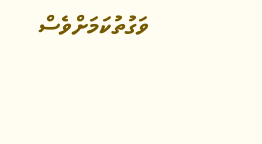ވަގުތުކަމަށްވެސް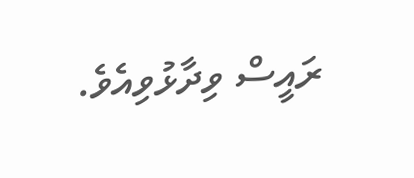ރައީސް ވިދާޅުވިއެވެ.